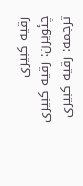رقیه کبیری
چئویرن: رقیه کبیری
ترجمه: رقیه کبیری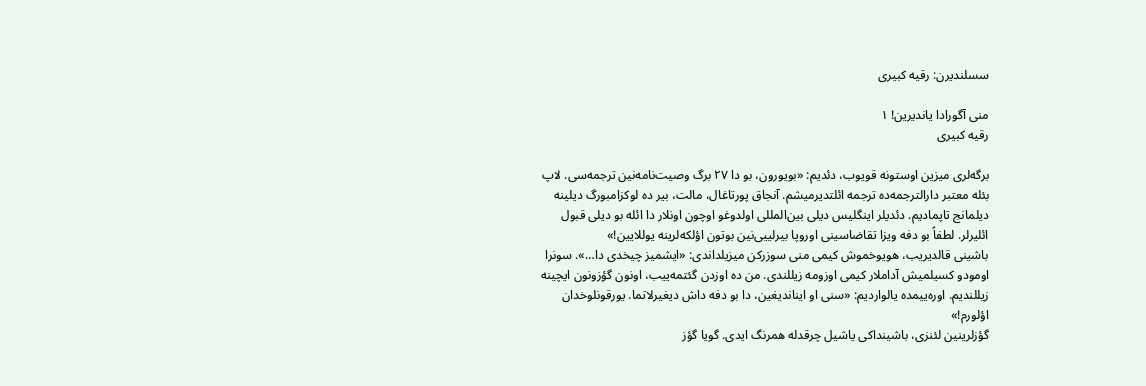سسلندیرن: رقیه کبیری

منی آگورادا یاندیرین! ۱
رقیه کبیری

برگه‌لری میزین اوستونه قویوب، دئدیم: «بویورون، بو دا ۲۷ برگ وصیت‌نامه‌نین ترجمه‌سی. لاپ بئله معتبر دارالترجمه‌ده ترجمه ائلتدیرمیشم. آنجاق پورتاغال، مالت، بیر ده لوکزامبورگ دیلینه دیلمانج تاپما‌دیم. دئدیلر اینگلیس دیلی بین‌المللی اولدوغو اوچون اونلار دا ائله بو دیلی قبول ائلیرلر. لطفاً بو دفه ویزا تقاضاسینی اوروپا بیرلییی‌نین بوتون اؤلکه‌لرینه یوللایین!»
باشینی قالدیریب، هویوخموش کیمی منی سوزرکن میزیلداندی: «ایشمیز چیخدی دا…». سونرا اومودو کسیلمیش آداملار کیمی اوزومه زیللندی. من ده اوزدن گئتمه‌ییب، اونون گؤزونون ایچینه زیللندیم. اوره‌ییمده یالواردیم: «سنی او ایناندیغین، دا بو دفه داش دیغیرلاتما. یورقونلوخدان اؤلورم!»
گؤزلرینین لئنزی، باشینداکی یاشیل چرقدله همرنگ ‌ایدی. گویا گؤز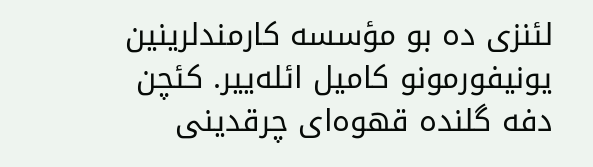لئنزی ده بو مؤسسه‌ کارمندلرینین یونیفورمونو کامیل ائله‌ییر. کئچن دفه گلنده قهوه‌ای چرقدینی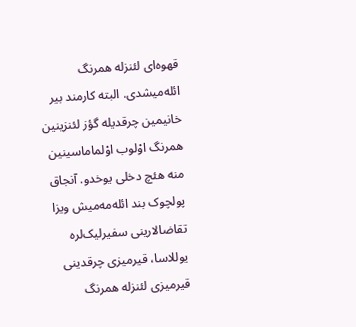قهوه‌ای لئنزله همرنگ ائله‌میشدی. البته کارمند بیر خانیمین چرقدیله گؤز لئنزینین همرنگ اوْلوب اوْلماماسینین منه هئچ دخلی یوخدو. آنجاق پولچوک بند ائله‌مه‌میش ویزا تقاضالارینی سفیرلیک‌لره یوللاسا، قیرمیزی چرقدینی قیرمیزی لئنزله همرنگ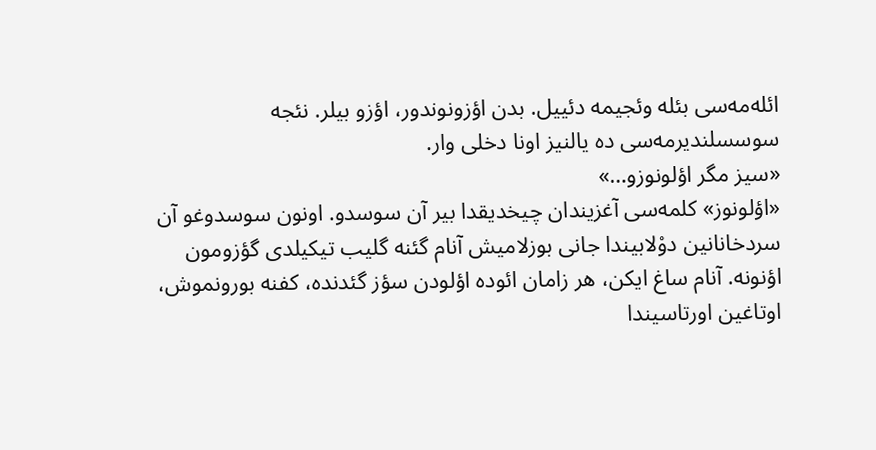ائله‌مه‌سی بئله وئجیمه دئییل. بدن اؤزونوندور، اؤزو بیلر. نئجه سوسسلندیرمه‌سی ده یالنیز اونا دخلی وار.
«سیز مگر اؤلونوزو…»
«اؤلونوز» کلمه‌سی آغزیندان چیخدیقدا بیر آن سوسدو. اونون سوسدوغو آن سردخانانین دوْلابیندا جانی بوزلامیش آنام گئنه گلیب تیکیلدی گؤزومون اؤنونه. آنام ساغ ایکن، هر زامان ائوده اؤلودن سؤز گئدنده، کفنه بورونموش، اوتاغین اورتاسیندا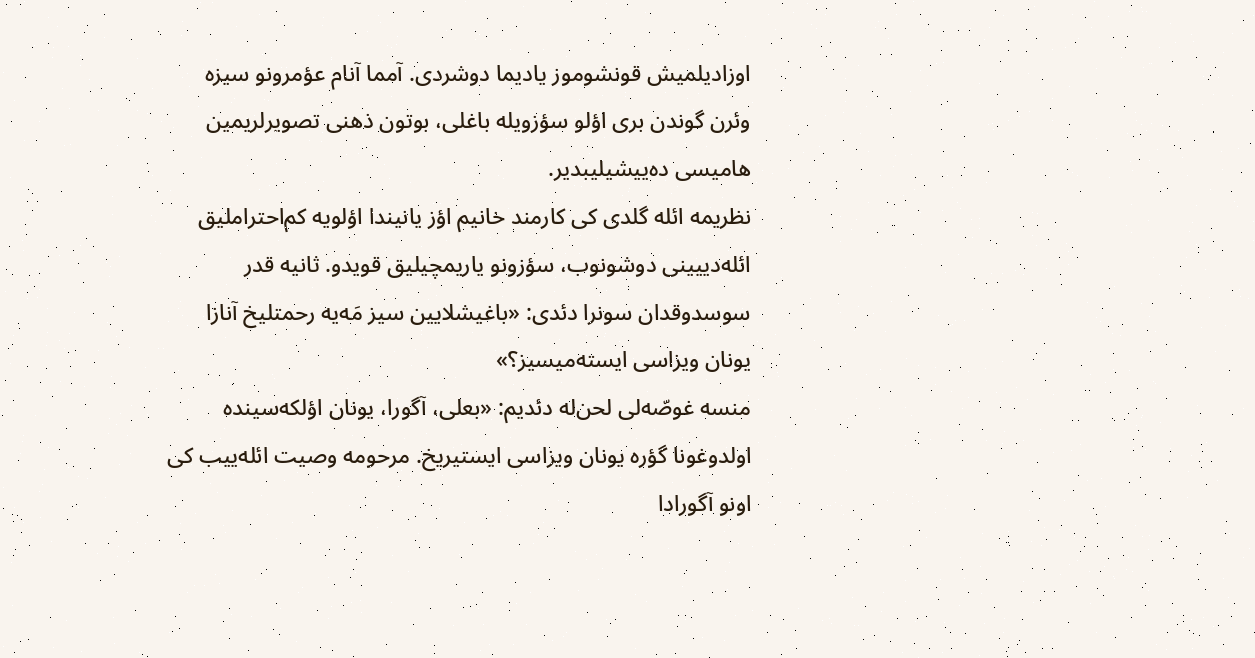اوزادیلمیش قونشوموز یادیما دوشردی. آمما آنام عؤمرونو سیزه وئرن گوندن بری اؤلو سؤزویله باغلی، بوتون ذهنی تصویرلریمین هامیسی ده‌ییشیلیبدیر.
نظریمه ائله گلدی کی کارمند خانیم اؤز یانیندا اؤلویه کم‌احتراملیق ائله‌دییینی دوشونوب، سؤزونو یاریمچیلیق قویدو. ثانیه قدر سوسدوقدان سونرا دئدی: «باغیشلایین سیز مَه‌یه رحمتلیخ آنازا یونان ویزاسی ایسته‌میسیز؟»
منسه غوصّه‌لی لحن‌له دئدیم: «بعلی، آگورا، یونان اؤلکه‌سینده اولدوغونا گؤره یونان ویزاسی ایستیریخ. مرحومه وصیت ائله‌ییب کی اونو آگورادا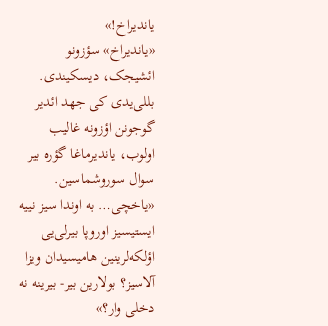یاندیراخ!»
«یاندیراخ» سؤزونو ائشیجک، دیسکیندی. بللی‌یدی کی جهد ائدیر گوجونن اؤزونه غالیب اولوب، یاندیرماغا گؤره بیر سوال سوروشماسین.
«یاخچی… به اوندا سیز نییه ایستیسیز اوروپا بیرلی‌یی اؤلکه‌لرینین هامیسیدان ویزا آلاسیز؟ بولارین بیر- بیرینه نه دخلی وار؟»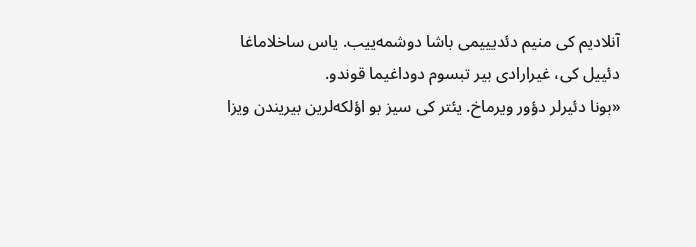آنلادیم کی منیم دئدیییمی باشا دوشمه‌ییب. یاس ساخلاماغا دئییل کی، غیرارادی بیر تبسوم دوداغیما قوندو.
«بونا دئیرلر دؤور ویرماخ. یئتر کی سیز بو اؤلکه‌لرین بیریندن ویزا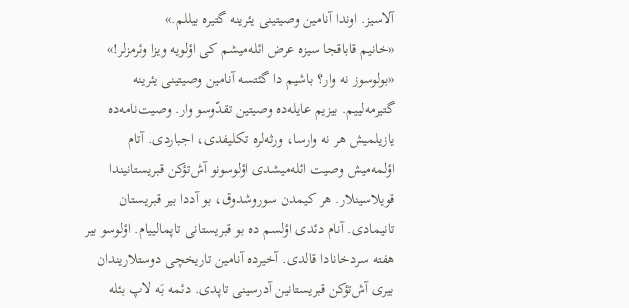آلاسیز. اوندا آنامین وصیتینی یئرینه گتیره بیللم.»
«خانیم قاباقجا سیزه عرض ائله‌میشم کی اؤلویه ویزا وئرمزلر!»
«بولوسوز نه وار؟ باشیم دا گئتسه آنامین وصیتینی یئرینه گتیرمه‌لییم. بیزیم عایله‌ده وصیتین تقدّوسو وار. وصیت‌نامه‌ده یازیلمیش هر نه وارسا، ورثه‌لره تکلیفدی، اجباردی. آتام اؤلمه‌میش وصیت ائله‌میشدی اؤلوسونو آش‌تؤکن قبریستانیندا قویلاسینلار. هر کیمدن سوروشدوق، بو آددا بیر قبریستان تانیمادی. آنام دئدی اؤلسم ده بو قبریستانی تاپمالییام. اؤلوسو بیر هفته سردخانادا قالدی. آخیرده آنامین تاریخچی دوستلاریندان بیری آش‌تؤکن قبریستانین آدرسینی تاپدی. دئمه بَه لاپ بئله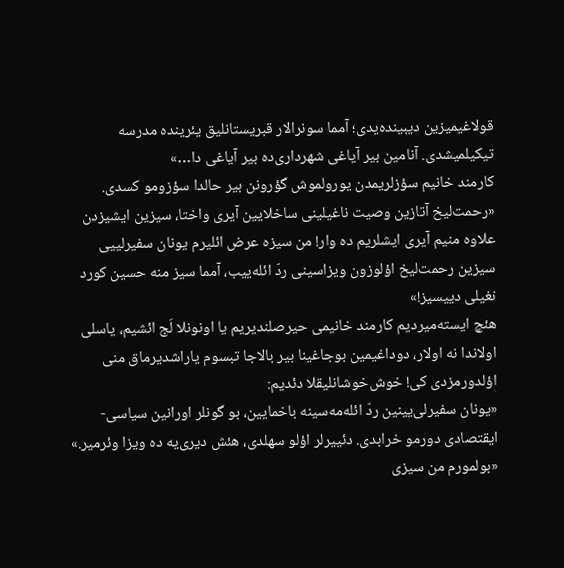قولاغیمیزین دیبینده‌یدی؛ آمما سونرالار قبریستانلیق یئرینده مدرسه تیکیلمیشدی. آنامین بیر آیاغی شهرداری‌ده بیر آیاغی دا…»
کارمند خانیم سؤزلریمدن یورولموش گؤرونن بیر حالدا سؤزومو کسدی.
«رحمت‌لیخ آتازین وصیت ناغیلینی ساخلایین آیری واختا، سیزین ایشیزدن علاوه منیم آیری ایشلریم ده وار! من سیزه عرض ائلیرم یونان سفیرلییی سیزین رحمت‌لیخ اؤلوزون ویزاسینی ردّ ائله‌ییب، آمما سیز منه حسین کورد نغیلی دییسیز!»
هئچ ایسته‌میردیم کارمند خانیمی حیرصلندیریم یا اونونلا لَج ائشیم، یاسلی اولاندا نه اولار، دوداغیمین بوجاغینا بیر بالاجا تبسوم یاراشدیرماق منی اؤلدورمزدی کی! خوش‌خوشانلیقلا دئدیم:
«یونان سفیرلی‌یینین ردّ ائله‌مه‌سینه باخمایین، بو گونلر اورانین سیاسی- ایقتصادی دورمو خرابدی. دئییرلر اؤلو سهلدی، هئش دیری‌یه ده ویزا وئرمیر.»
«بولمورم من سیزی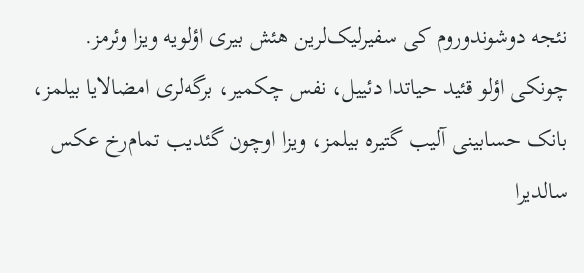نئجه دوشوندوروم کی سفیرلیک‌لرین هئش بیری اؤلویه ویزا وئرمز. چونکی اؤلو قئید حیاتدا دئییل، نفس چکمیر، برگه‌لری امضالایا بیلمز، بانک حسابینی آلیب گتیره بیلمز، ویزا اوچون گئدیب تمام‌رخ عکس سالدیرا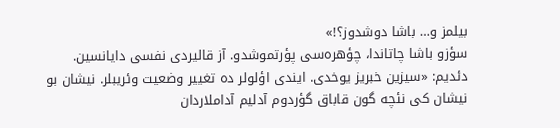بیلمز و… باشا دوشدوز؟!»
سؤزو باشا چاتاندا، چؤهره‌سی پؤرتموشدو. آز قالیردی نفسی دایانسین.
دئدیم: «سیزین خبریز یوخدی. ایندی اؤلولر ده تغییر وضعیت وئریبلر. نیشان بو نیشان کی نئچه گون قاباق گؤردوم آدلیم آداملاردان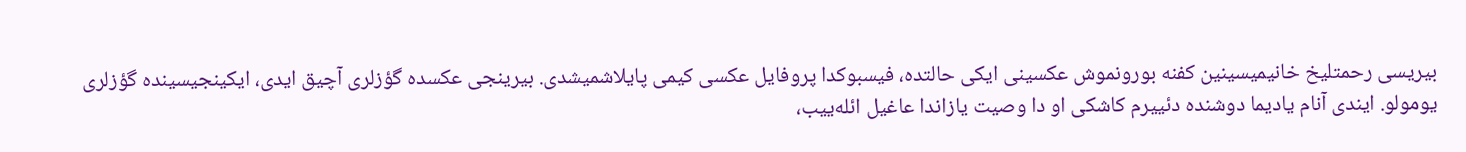بیریسی رحمتلیخ خانیمیسینین کفنه بورونموش عکسینی ایکی حالتده، فیسبوکدا پروفایل عکسی کیمی پایلاشمیشدی. بیرینجی عکسده گؤزلری آچیق ایدی، ایکینجیسینده گؤزلری یومولو. ایندی آنام یادیما دوشنده دئییرم کاشکی او دا وصیت یازاندا عاغیل ائله‌ییب،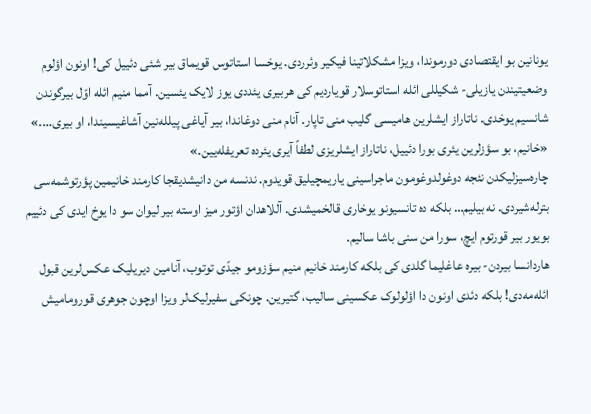یونانین بو ایقتصادی دورموندا، ویزا مشکلاتینا فیکیر وئرردی. یوخسا استاتوس قویماق بیر شئی دئییل کی! اونون اؤلوم وضعیتیندن یازیلی- شکیللی ائله استاتوسلار قویاردیم کی هربیری یئددی یوز لایک یئسین. آمما منیم ائله اوّل بیرگوندن شانسیم یوخدی. ناتاراز ایشلرین هامیسی گلیب منی تاپار. آنام منی دوغاندا، بیر آیاغی پیلله‌نین آشاغیسیندا، او بیری….»
«خانیم، بو سؤزلرین یئری بورا دئییل، ناتاراز ایشلریزی لطفاً آیری یئرده تعریفله‌یین.»
چاره‌سیزلیکدن نئجه دوغولدوغومون ماجراسینی یاریمچیلیق قویدوم. ندنسه من دانیشدیقجا کارمند خانیمین پؤرتوشمه‌سی بترله‌شیردی. نه بیلیم… بلکه ده تانسیونو یوخاری قالخمیشدی. آللاهدان اؤتور میز اوسته بیر لیوان سو دا یوخ ‌ایدی کی دئییم بویور بیر قورتوم ایچ، سورا من سنی باشا سالیم.
هاردانسا بیردن- بیره عاغلیما گلدی کی بلکه کارمند خانیم منیم سؤزومو جیدّی توتوب، آنامین دیریلیک عکس‌لرین قبول ائله‌مه‌دی! بلکه دئدی اونون دا اؤلولوک عکسینی سالیب، گتیرین. چونکی سفیرلیک‌لر ویزا اوچون جوهری قورومامیش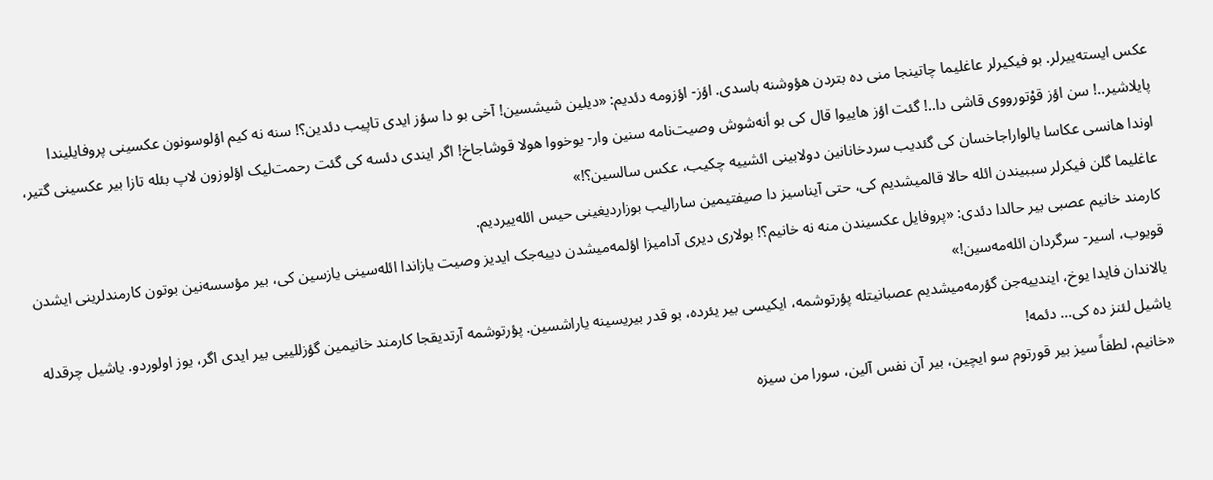عکس ایسته‌ییرلر. بو فیکیرلر عاغلیما چاتینجا منی ده بتردن هؤوشنه باسدی. اؤز- اؤزومه دئدیم: «دیلین شیشسین! آخی بو دا سؤز ایدی تاپیب دئدین؟! سنه نه کیم اؤلوسونون عکسینی پروفایلیندا پایلاشیر..! سن اؤز قوْتورووی قاشی دا..! گئت اؤز هاییوا قال کی بو أنه‌شوش وصیت‌نامه سنین وار- یوخووا هولا قوشاجاخ! اگر ایندی دئسه کی گئت رحمت‌لیک اؤلوزون لاپ بئله تازا بیر عکسینی گتیر، اوندا هانسی عکاسا یالواراجاخسان کی گئدیب سردخانانین دولابینی ائشییه چکیب، عکس سالسین؟!»
عاغلیما گلن فیکرلر سببیندن ائله حالا قالمیشدیم کی، حتی آیناسیز دا صیفتیمین سارالیب بوزاردیغینی حیس ائله‌ییردیم.
کارمند خانیم عصبی بیر حالدا دئدی: «پروفایل عکسیندن منه نه خانیم؟! بولاری دیری آدامیزا اؤلمه‌میشدن دییه‌جک ایدیز وصیت یازاندا ائله‌سینی یازسین کی، بیر مؤسسه‌نین بوتون کارمندلرینی ایشدن قویوب، اسیر- سرگردان ائله‌مه‌سین!»
یالاندان فایدا یوخ، ایندییه‌جن گؤرمه‌میشدیم عصبانیتله پؤرتوشمه‌، ایکیسی بیر یئرده، بو قدر بیریسینه یاراشسین. پؤرتوشمه آرتدیقجا کارمند خانیمین گؤزللییی بیر ایدی اگر، یوز اولوردو. یاشیل چرقدله یاشیل لئنز ده کی… دئمه!
«خانیم، لطفاً سیز بیر قورتوم سو ایچین، بیر آن نفس آلین، سورا من سیزه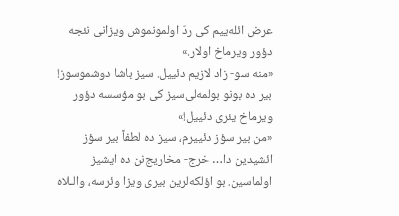عرض ائله‌ییم کی ردّ اولمونموش ویزانی نئجه دؤور ویرماخ اولار.»
«منه سو- زاد لازیم دئییل. سیز باشا دوشموسوز! بیر ده بونو بولمه‌لی‌سیز کی بو مؤسسه دؤور ویرماخ یئری دئییل!»
«من بیر سؤز دئییرم، سیز ده لطفاً بیر سؤز ائشیدین دا… خرج- مخاریج‌نن ده ایشیز اولماسین. بو اؤلکه‌لرین بیری ویزا وئرسه، والـلاه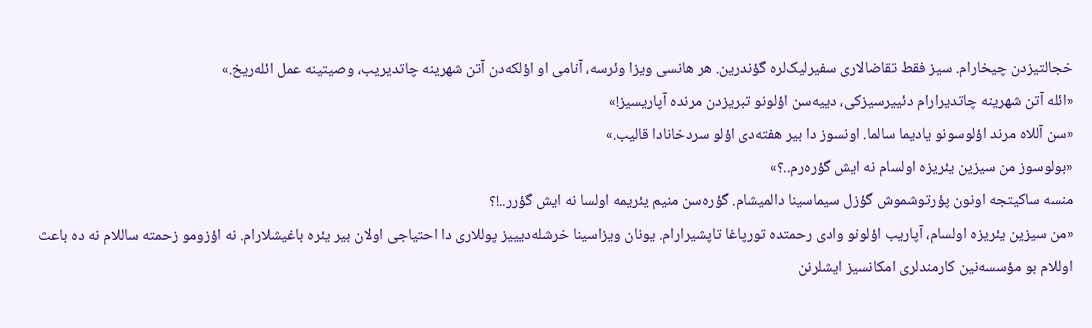خجالتیزدن چیخارام. سیز فقط تقاضالاری سفیرلیک‌لره گؤندرین. هر هانسی ویزا وئرسه، آنامی او اؤلکه‌‌دن آتن شهرینه چاتدیریب، وصیتینه عمل ائله‌ریخ.»
«ائله آتن شهرینه چاتدیرارام دئییرسیزکی، دییه‌سن اؤلونو تبریزدن مرنده آپاریسیز!»
«سن آللاه مرند اؤلوسونو یادیما سالما. اونسوز دا بیر هفته‌دی اؤلو سردخانادا قالیب.»
«بولوسوز من سیزین یئریزه اولسام نه ایش گؤره‌رم..؟»
منسه ساکیتجه اونون پؤرتوشموش گؤزل سیماسینا دالمیشام. گؤره‌سن منیم یئریمه اولسا نه ایش گؤرر..!؟
«من سیزین یئریزه اولسام، آپاریب اؤلونو وادی رحمتده تورپاغا تاپشیرارام. یونان ویزاسینا خرشله‌دیییز پوللاری دا احتیاجی اولان بیر یئره باغیشلارام. نه اؤزومو زحمته ساللام نه ده باعث اوللام بو مؤسسه‌نین کارمندلری امکانسیز ایشلرنن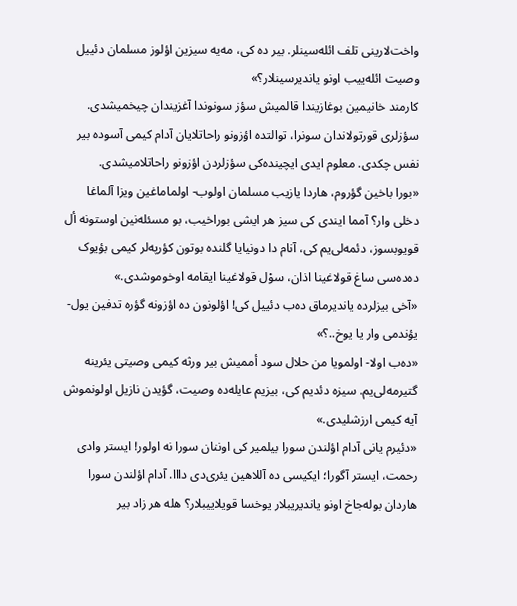واخت‌لارینی تلف ائله‌سینلر. بیر ده کی، مه‌یه سیزین اؤلوز مسلمان دئییل وصیت ائله‌ییب اونو یاندیرسینلار؟»
کارمند خانیمین بوغازیندا قالمیش سؤز سونوندا آغزیندان چیخمیشدی. سؤزلری قورتولاندان سونرا، توالتده اؤزونو راحاتلایان آدام کیمی آسوده بیر نفس چکدی. معلوم ایدی ایچینده‌کی سؤزلردن اؤزونو راحاتلامیشدی.
«بورا باخین گؤروم، هاردا یازیب مسلمان اولوب- اولماماغین ویزا آلماغا دخلی وار؟ آمما ایندی کی سیز هر ایشی بوراخیب، بو مسئله‌نین اوستونه أل قویوبسوز، دئمه‌لی‌یم کی، آنام دا دونیایا گلنده بوتون کؤرپه‌لر کیمی بؤیوک ده‌ده‌سی ساغ قولاغینا اذان، سوْل قولاغینا ایقامه اوخوموشدی.»
«آخی بیزلرده یاندیرماق ده‌ب دئییل کی! اؤلونون ده اؤزونه گؤره تدفین یول- یؤندمی وار یا یوخ..؟»
«ده‌ب اولا- اولمویا من حلال سود أممیش بیر ورثه کیمی وصیتی یئرینه گتیرمه‌لی‌یم. سیزه دئدیم کی، بیزیم عایله‌ده وصیت، گؤیدن نازیل اولونموش آیه کیمی ارزشلیدی.»
«دئیرم یانی آدام اؤلندن سورا بیلمیر کی اوننان سورا نه اولور! ایستر وادی رحمت، ایستر آگورا؛ ایکیسی ده آللاهین یئری‌دی دااا. آدام اؤلندن سورا هاردان بوله‌جاخ اونو یاندیریبلار یوخسا قویلاییبلار؟ هله هر زاد بیر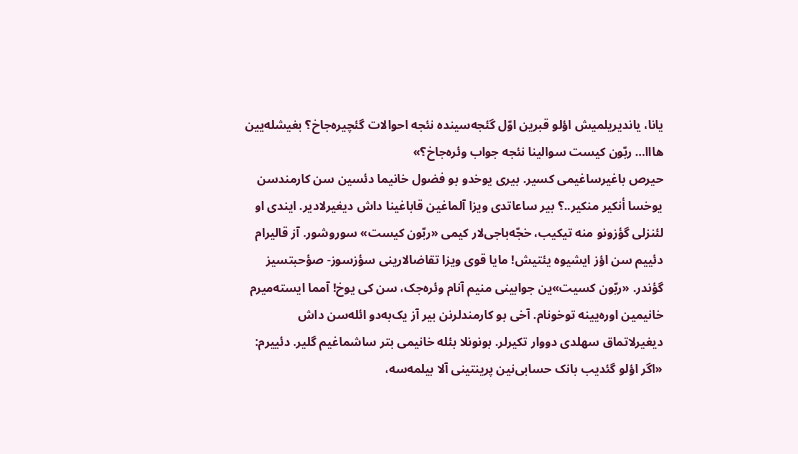یانا، یاندیریلمیش اؤلو قبرین اوّل گئجه‌سینده نئجه احوالات گئچیره‌جاخ؟ بغیشله‌یین هااا… ربّون کیست سوالینا نئجه جواب وئره‌جاخ؟»
حیرص باغیرساغیمی کسیر. بیری یوخدو بو فضول خانیما دئسین سن کارمندسن یوخسا أنکیر منکیر..؟ بیر ساعاتدی ویزا آلماغین قاباغینا داش دیغیرلادیر. ایندی او لئنزلی گؤزونو منه تیکیب، خجّه‌باجی‌لار کیمی «ربّون کیست» سوروشور. آز قالیرام دئییم سن اؤز ایشیوه یئتیش! مایا قوی ویزا تقاضالارینی سؤزسوز- صؤحبتسیز گؤندر. «ربّون کسیت»ین جوابینی منیم آنام وئره‌جک، سن کی یوخ! آمما ایسته‌میرم خانیمین اوره‌یینه توخونام. آخی بو کارمندلرنن بیر آز یک‌به‌دو ائله‌سن داش دیغیرلاتماق سهلدی دووار تکیرلر. بونونلا بئله خانیمی بتر ساشماغیم گلیر. دئییرم: «اگر اؤلو گئدیب بانک حسابی‌نین پرینتینی آلا بیلمه‌سه،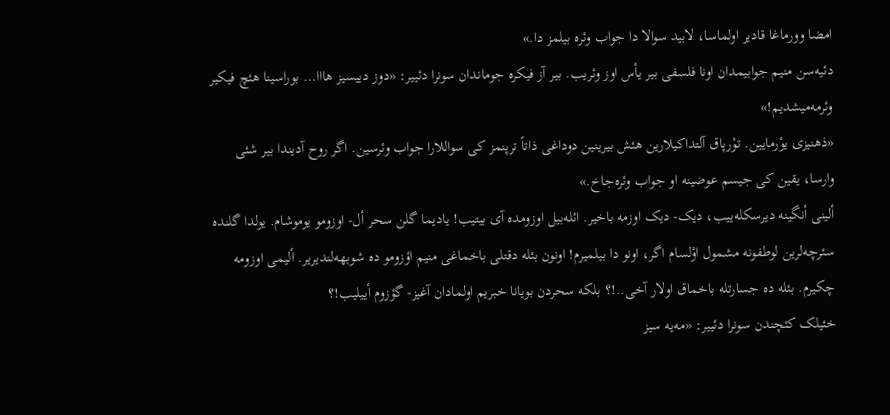امضا وورماغا قادیر اولماسا، لابید سوالا دا جواب وئره بیلمز دا.»
دئیه‌سن منیم جوابیمدان اونا فلسفی بیر یأس اوز وئریب. بیر آز فیکره جوماندان سونرا دئییر: «دوز دییسیز هااا… بوراسینا هئچ فیکیر وئرمه‌میشدیم!»
«ذهنیزی یوْرمایین. توْرپاق آلتداکیلارین هئش بیرینین دوداغی ذاتاً ترپنمز کی سواللارا جواب وئرسین. اگر روح آدیندا بیر شئی وارسا، یقین کی جیسم عوضینه او جواب وئره‌جاخ.»
ألینی أنگینه دیرسکله‌ییب، دیک- دیک اوزمه باخیر. ائله‌بیل اوزومده آی بیتیب! یادیما گلن سحر أل- اوزومو یوموشام. یولدا گلنده سئرچه‌لرین لوطفونه مشمول اوْلسام اگر، اونو دا بیلمیرم! اونون بئله دقتلی باخماغی منیم اؤزومو ده شوبهه‌لندیریر. ألیمی اوزومه چکیرم. بئله ده جسارتله باخماق اولار آخی..!؟ بلکه سحردن بویانا خبریم اولمادان آغیز- گؤزوم أییلیب!؟
خئیلک‌ کئچندن سونرا دئییر: «مه‌یه سیز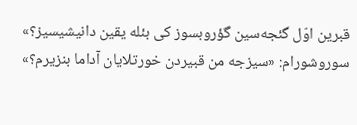قبرین اوّل گئجه‌سین گؤروبسوز کی بئله یقین‌ دانیشیسیز؟»
سوروشورام: «سیزجه من قبیردن خورتلایان آداما بنزیرم؟»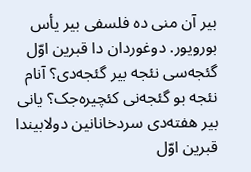بیر آن منی ده فلسفی بیر یأس بورویور. دوغوردان دا قبرین اوّل گئجه‌سی نئجه بیر گئجه‌دی؟ آنام نئجه بو گئجه‌نی کئچیره‌جک؟ یانی بیر هفته‌دی سردخانانین دولابیندا قبرین اوّل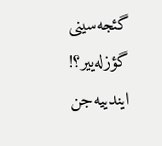گئجه‌سینی گؤزله‌ییر؟! ایندییه‌جن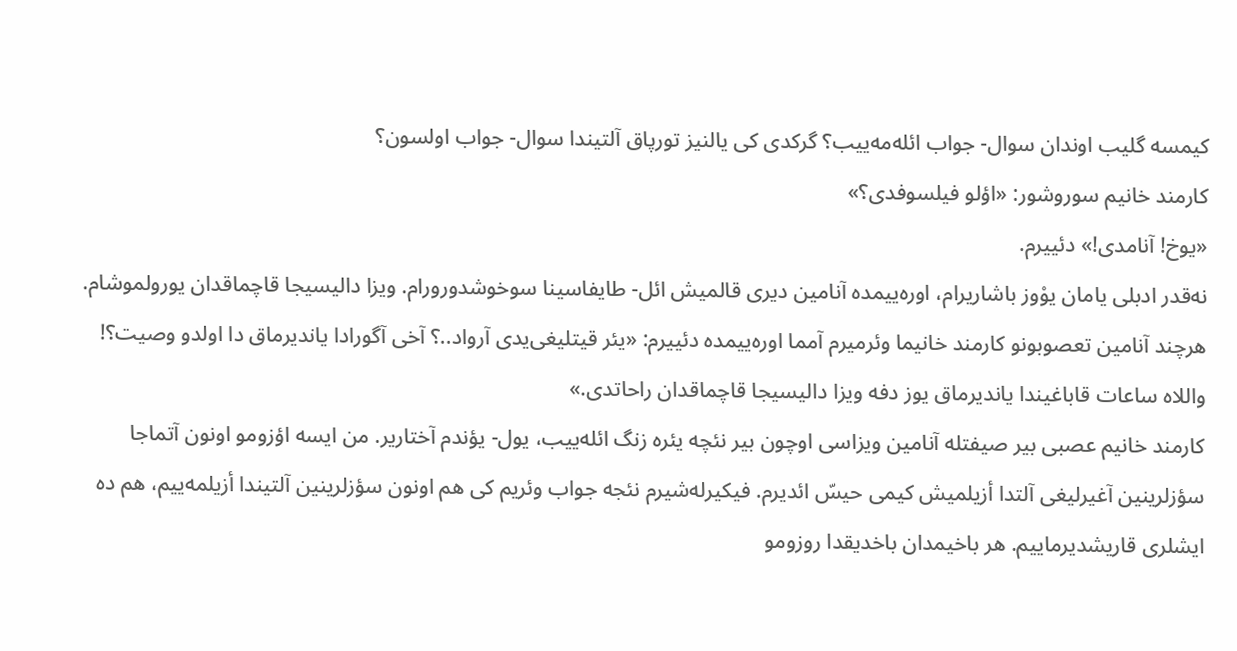کیمسه گلیب اوندان سوال- جواب ائله‌مه‌ییب؟ گرکدی کی یالنیز تورپاق آلتیندا سوال- جواب اولسون؟
کارمند خانیم سوروشور: «اؤلو فیلسوفدی؟»
«یوخ! آنامدی!» دئییرم.
نه‌قدر ادبلی یامان یوْوز باشاریرام، اوره‌ییمده آنامین دیری قالمیش ائل- طایفاسینا سوخوشدورورام. ویزا دالیسیجا قاچماقدان یورولموشام. هرچند آنامین تعصوبونو کارمند خانیما وئرمیرم آمما اوره‌ییمده دئییرم: «یئر قیتلیغی‌یدی آرواد..؟ آخی آگورادا یاندیرماق دا اولدو وصیت؟! واللاه ساعات قاباغیندا یاندیرماق یوز دفه ویزا دالیسیجا قاچماقدان راحاتدی.»
کارمند خانیم عصبی بیر صیفتله آنامین ویزاسی اوچون بیر نئچه یئره زنگ ائله‌ییب، یول- یؤندم آختاریر. من ایسه اؤزومو اونون آتماجا سؤزلرینین آغیرلیغی آلتدا أزیلمیش کیمی‌ حیسّ ائدیرم. فیکیرله‌شیرم نئجه جواب وئریم کی هم اونون سؤزلرینین آلتیندا أزیلمه‌ییم، هم ده ایشلری قاریشدیرماییم. هر باخیمدان باخدیقدا روزومو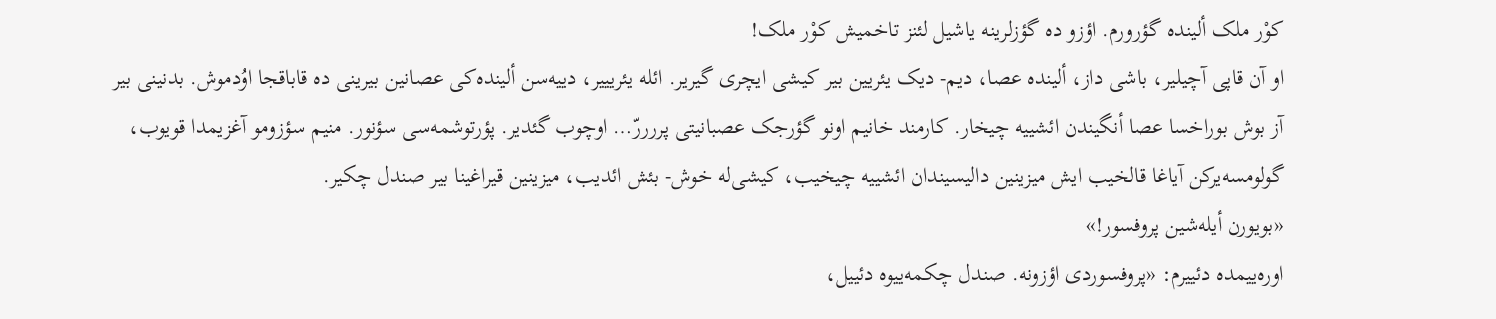کوْر ملک ألینده گؤرورم. اؤزو ده گؤزلرینه یاشیل لئنز تاخمیش کوْر ملک!
او آن قاپی آچیلیر، باشی داز، ألینده عصا، دیم- دیک یئریین بیر کیشی ایچری گیریر. ائله یئریییر، دییه‌سن ألینده‌کی عصانین بیرینی ده قاباقجا اوُدموش. بدنینی بیر آز بوش بوراخسا عصا أنگیندن ائشییه چیخار. کارمند خانیم اونو گؤرجک عصبانیتی پررررّ… اوچوب گئدیر. پؤرتوشمه‌سی سؤنور. منیم سؤزومو آغزیمدا قویوب، گولومسه‌یرکن آیاغا قالخیب ایش میزینین دالیسیندان ائشییه چیخیب، کیشی‌له خوش- بئش ائدیب، میزینین قیراغینا بیر صندل چکیر.
«بویورن أیله‌شین پروفسور!»
اوره‌ییمده دئییرم: «پروفسوردی اؤزونه. صندل چکمه‌ییوه دئییل،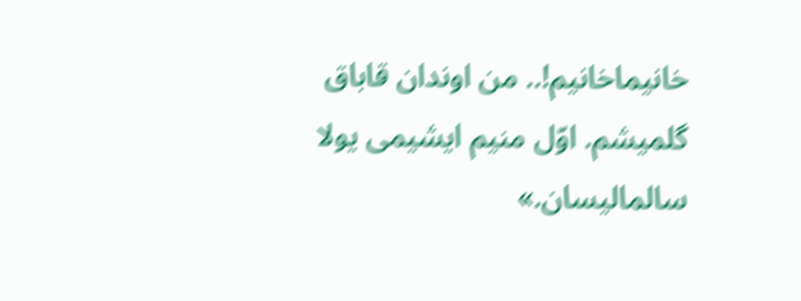خانیماخانیم!.. من اوندان قاباق گلمیشم. اوّل منیم ایشیمی یولا سالمالیسان.»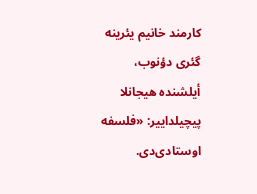کارمند خانیم یئرینه گئری دؤنوب، أیلشنده هیجانلا پیچیلداییر: «فلسفه اوستادی‌دی.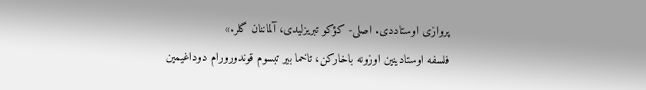پروازی اوستاددی. اصلی- کؤکو تبریزلیدی، آلماننان گلر.»
فلسفه اوستادینین اوزونه باخارکن، تاخما بیر تبسوم قوندورورام دوداغیمین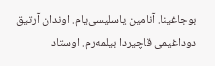بوجاغینا. آنامین یاسلیسی‌یام. اوندان آرتیق دوداغیمی قاچیردا بیلمه‌رم. اوستاد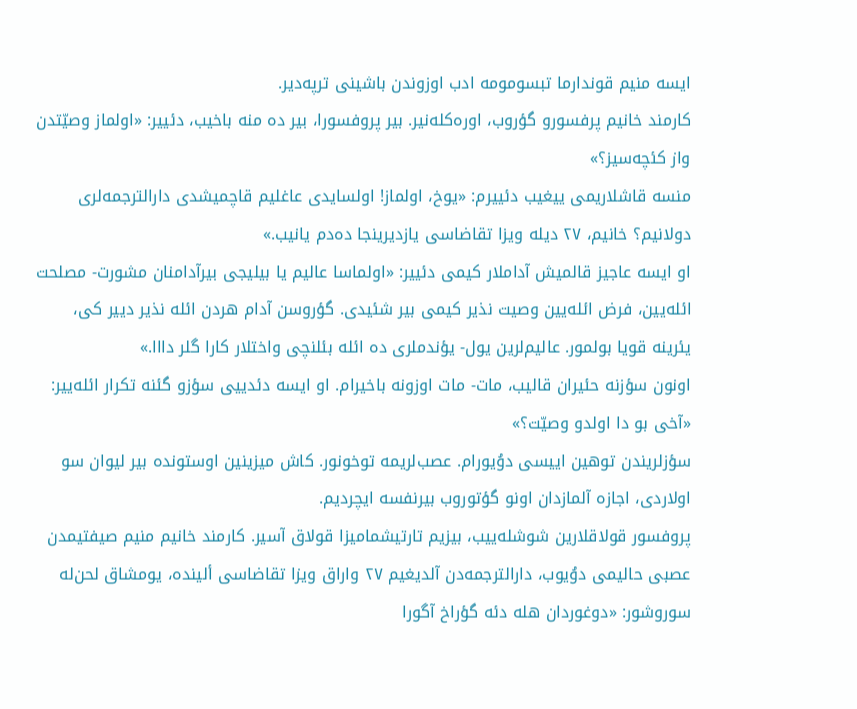ایسه منیم قوندارما تبسومومه ادب اوزوندن باشینی ترپه‌دیر.
کارمند خانیم پرفسورو گؤروب، اوره‌کله‌نیر. بیر پروفسورا، بیر ده منه باخیب، دئییر: «اولماز وصیّتدن واز کئچه‌سیز؟»
منسه قاشلاریمی ییغیب دئییرم: «یوخ، اولماز! اولسایدی عاغلیم قاچمیشدی دارالترجمه‌لری دولانیم؟ خانیم، ۲۷ دیله ویزا تقاضاسی یازدیرینجا ده‌دم یانیب.»
او ایسه عاجیز قالمیش آداملار کیمی دئییر: «اولماسا عالیم یا بیلیجی بیرآدامنان مشورت- مصلحت ائله‌یین، فرض ائله‌یین وصیت نذیر کیمی بیر شئیدی. گؤروسن آدام هردن ائله نذیر دییر کی، یئرینه قویا بولمور. عالیم‌لرین یول- یؤندملری ده ائله بئلنچی واختلار کارا گلر دااا.»
اونون سؤزنه حئیران قالیب، مات- مات اوزونه باخیرام. او ایسه دئدییی سؤزو گئنه تکرار ائله‌ییر:
«آخی بو دا اولدو وصیّت؟»
سؤزلریندن توهین اییسی دوُیورام. عصب‌لریمه توخونور. کاش میزینین اوستونده بیر لیوان سو اولاردی، اجازه‌ آلمازدان اونو گؤتوروب بیرنفسه ایچردیم.
پروفسور قولاقلارین شوشله‌ییب، بیزیم تارتیشمامیزا قولاق آسیر. کارمند خانیم منیم صیفتیمدن عصبی حالیمی دوُیوب، دارالترجمه‌دن آلدیغیم ۲۷ واراق ویزا تقاضاسی ألینده، یومشاق لحن‌له سوروشور: «دوغوردان هله دئه گؤراخ آگورا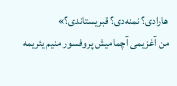هارادی؟ نمنه‌دی؟ قبریستاندی؟»
من آغزیمی آچمامیش پروفسور منیم یئریمه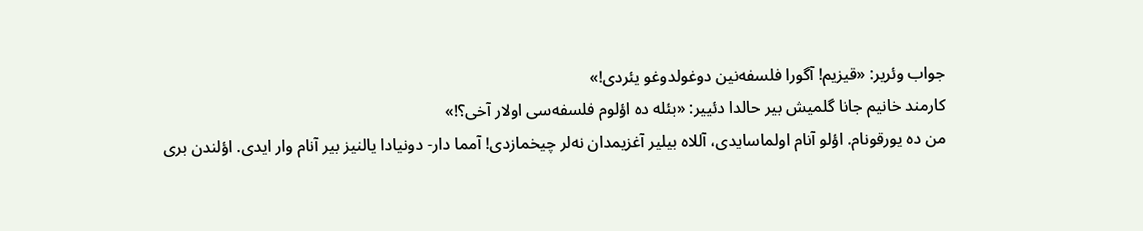جواب وئریر: «قیزیم! آگورا فلسفه‌نین دوغولدوغو یئردی!»
کارمند خانیم جانا گلمیش بیر حالدا دئییر: «بئله ده اؤلوم فلسفه‌سی اولار آخی؟!»
من ده یورقونام. اؤلو آنام اولماسایدی، آللاه بیلیر آغزیمدان نه‌لر چیخمازدی! آمما دار- دونیادا یالنیز بیر آنام وار ایدی. اؤلندن بری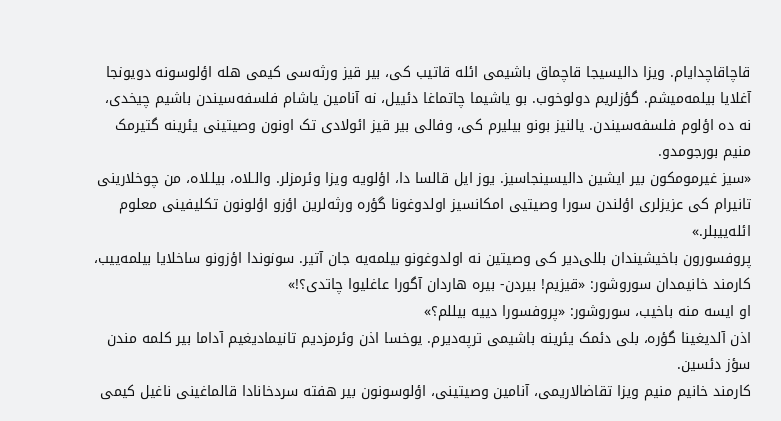قاچاقاچدایام. ویزا دالیسیجا قاچماق باشیمی ائله قاتیب کی، بیر قیز ورثه‌سی کیمی هله اؤلوسونه دویونجا آغلایا بیلمه‌میشم. گؤزلریم دولوخوب. بو یاشیما چاتماغا دئییل، نه آنامین یاشام فلسفه‌سیندن باشیم چیخدی، نه ده اؤلوم فلسفه‌سیندن. یالنیز بونو بیلیرم کی، وفالی بیر قیز ائولادی تک اونون وصیتینی یئرینه گتیرمک منیم بورجومدو.
«سیز غیرمومکون بیر ایشین دالیسینجاسیز. یوز ایل قالسا دا، اؤلویه ویزا وئرمزلر. والـلاه، بیلـلاه، من چوخلارینی تانیرام کی عزیزلری اؤلندن سورا وصیتیی امکانسیز اولدوغونا گؤره ورثه‌لرین اؤزو اؤلونون تکلیفینی معلوم ائله‌ییبلر.»
پروفسورون باخیشیندان بللی‌دیر کی وصیتین نه اولدوغونو بیلمه‌یه جان آتیر. سونوندا اؤزونو ساخلایا بیلمه‌ییب، کارمند خانیمدان سوروشور: «قیزیم! بیردن- بیره هاردان آگورا عاغلیوا چاتدی؟!»
او ایسه منه باخیب، سوروشور: «پروفسورا دییه بیللم؟»
اذن آلدیغینا گؤره، بلی دئمک یئرینه باشیمی ترپه‌دیرم. یوخسا اذن وئرمزدیم تانیمادیغیم آداما بیر کلمه مندن سؤز دئسین.
کارمند خانیم منیم ویزا تقاضالاریمی، آنامین وصیتینی، اؤلوسونون بیر هفته سردخانادا قالماغینی ناغیل کیمی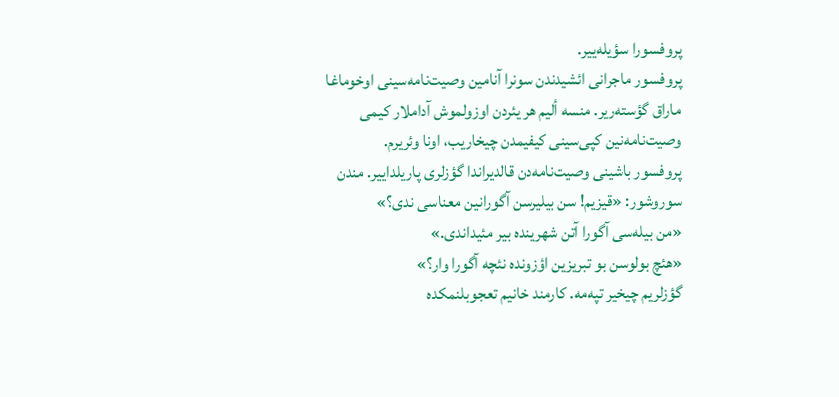پروفسورا سؤیله‌ییر.
پروفسور ماجرانی ائشیدندن سونرا آنامین وصیت‌نامه‌سینی اوخوماغا ماراق گؤسته‌ریر. منسه ألیم هر یئردن اوزولموش آداملار کیمی وصیت‌نامه‌نین کپی‌سینی کیفیمدن چیخاریب، اونا وئریرم.
پروفسور باشینی وصیت‌نامه‌دن قالدیراندا گؤزلری پاریلداییر. مندن سوروشور: «قیزیم! سن بیلیرسن آگورانین معناسی ندی؟»
«من بیله‌سی آگورا آتن‌ شهرینده بیر مئیداندی.»
«هئچ بولوسن بو تبریزین اؤزونده نئچه آگورا وار؟»
گؤزلریم چیخیر تپه‌مه. کارمند خانیم تعجوبلنمکده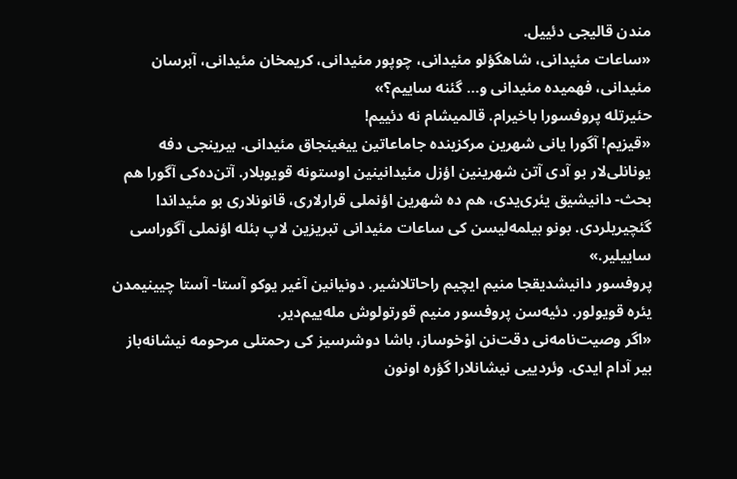مندن قالیجی دئییل.
«ساعات مئیدانی، شاهگؤلو مئیدانی، چوپور مئیدانی، کریمخان مئیدانی، آبرسان مئیدانی، فهمیده مئیدانی و… گئنه ساییم؟»
حئیرتله پروفسورا باخیرام. قالمیشام نه دئییم!
«قیزیم! آگورا یانی شهرین مرکزینده جاماعاتین ییغینجاق مئیدانی. بیرینجی دفه یونانلی‌لار بو آدی آتن شهرینین اؤزل مئیدانینین اوستونه قویوبلار. آتن‌ده‌کی آگورا هم بحث- دانیشیق یئری‌یدی، هم ده شهرین اؤنملی قرارلاری، قانونلاری بو مئیداندا گئچیریلردی. بونو بیلمه‌لیسن کی ساعات مئیدانی تبریزین لاپ بئله اؤنملی آگوراسی ساییلیر.»
پروفسور دانیشدیقجا منیم ایچیم راحاتلاشیر. دونیانین آغیر یوکو آستا- آستا چیینیمدن یئره قویولور. دئیه‌سن پروفسور منیم قورتولوش مله‌ییم‌دیر.
«اگر وصیت‌نامه‌نی دقت‌نن اوْخوساز، باشا دوشرسیز کی رحمتلی مرحومه نیشانه‌باز بیر آدام ایدی. وئردییی نیشانلارا گؤره اونون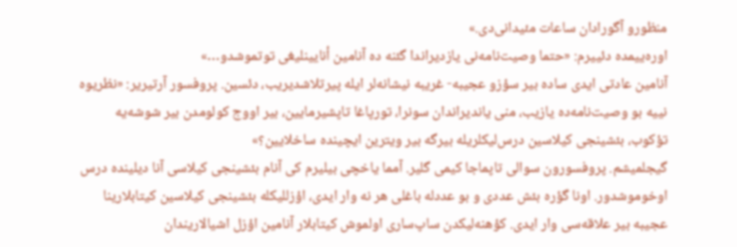منظورو آگورادان ساعات مئیدانی‌دی.»
اوره‌ییمده دئییرم: «حتما وصیت‌نامه‌نی یازدیراندا گئنه ده آنامین أنایینلیغی توتموشدو…»
آنامین عادتی ایدی ساده بیر سؤزو عجیبه- غریبه نیشانه‌لر ایله پیرتلاشدیریب، دئسین. پروفسور آرتیریر: «نظریوه نییه بو وصیت‌نامه‌ده یازیب، منی یاندیراندان سونرا، تورپاغا تاپشیرمایین، بیر اووج کولومدن بیر شوشه‌یه تؤکوب، بئشینجی کیلاسین درس‌لیکلریله بیرگه بیر ویترین ایچینده ساخلایین؟»
گیجلمیشم. پروفسورون سوالی تاپماجا کیمی‌ گلیر. آمما یاخچی بیلیرم کی آنام بئشینجی کیلاسی آنا دیلینده درس اوخوموشدور. اونا گؤره بئش عددی و بو عددله باغلی هر نه وار ایدی، اؤزللیکله بئشینجی کیلاسین کیتابلارینا عجیبه بیر علاقه‌سی وار ایدی. کؤهنه‌لیکدن ساپ‌ساری اولموش کیتابلار آنامین اؤزل اشیالاریندان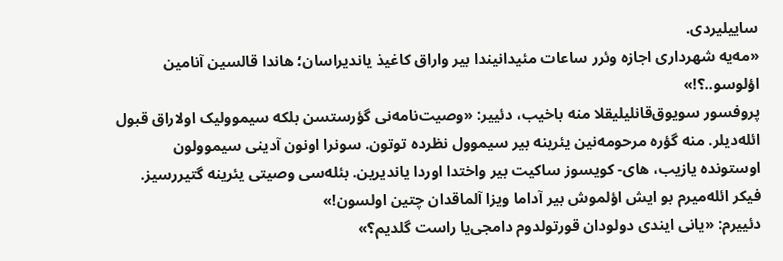ساییلیردی.
«مه‌یه شهرداری اجازه وئرر ساعات مئیدانیندا بیر واراق کاغیذ یاندیراسان؛ هاندا قالسین آنامین اؤلوسو..؟!»
پروفسور سویوق‌قانلیلیقلا منه باخیب، دئییر: «وصیت‌نامه‌نی گؤرستسن بلکه سیموولیک اولاراق قبول ائله‌دیلر. منه گؤره مرحومه‌نین یئرینه بیر سیموول نظرده توتون. سونرا اونون آدینی سیموولون اوستونده یازیب، های- کویسوز ساکیت بیر واختدا اوردا یاندیرین. بئله‌سی وصیتی یئرینه گتیررسیز. فیکر ائله‌میرم بو ایش اؤلموش بیر آداما ویزا آلماقدان چتین اولسون!»
دئییرم: «یانی ایندی دولودان قورتولدوم دامجی‌یا راست گلدیم؟»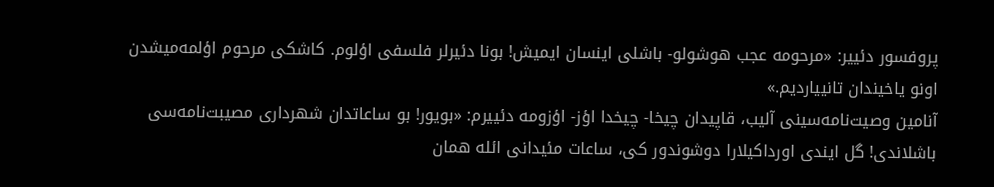پروفسور دئییر: «مرحومه عجب هوشولو- باشلی اینسان ایمیش! بونا دئیرلر فلسفی اؤلوم. کاشکی مرحوم اؤلمه‌میشدن اونو یاخیندان تانییاردیم.»
آنامین وصیت‌نامه‌سینی آلیب، قاپیدان چیخا- چیخدا اؤز- اؤزومه دئییرم: «بویور! بو ساعاتدان شهرداری مصیبت‌نامه‌سی باشلاندی! گل ایندی اورداکیلارا دوشوندور کی، ساعات مئیدانی ائله همان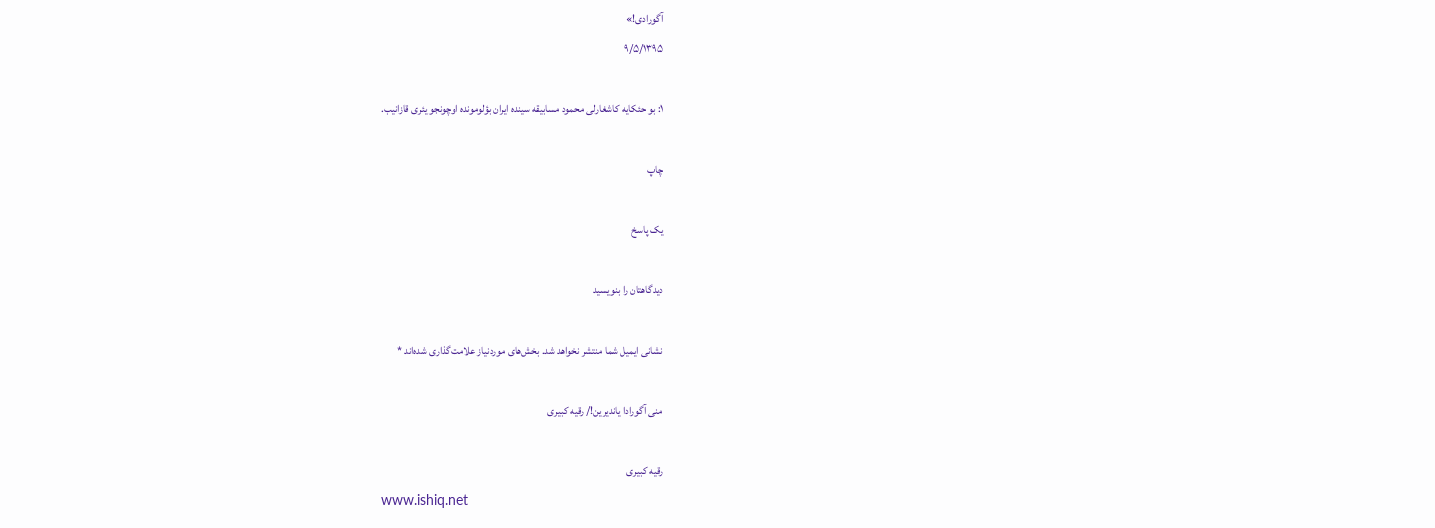آگورادی!»
۹/۵/۱۳۹۵

۱: بو حئکایه کاشغارلی محمود مسابیقه سینده ایران بؤلومونده اوچونجو یئری قازانیب.

چاپ

یک پاسخ

دیدگاهتان را بنویسید

نشانی ایمیل شما منتشر نخواهد شد. بخش‌های موردنیاز علامت‌گذاری شده‌اند *

منی آگورادا یاندیرین!/ رقیه کبیری

رقیه کبیری
www.ishiq.net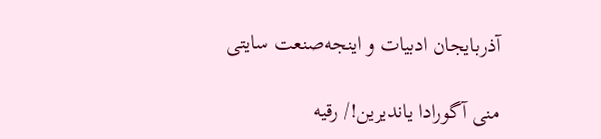آذربایجان ادبیات و اینجه‌صنعت سایتی

منی آگورادا یاندیرین!/ رقیه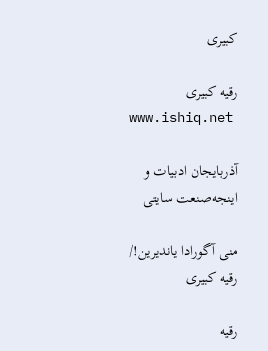کبیری

رقیه کبیری
www.ishiq.net

آذربایجان ادبیات و اینجه‌صنعت سایتی

منی آگورادا یاندیرین!/ رقیه کبیری

رقیه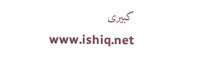کبیری
www.ishiq.net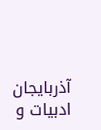آذربایجان ادبیات و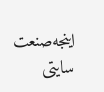اینجه‌صنعت سایتی